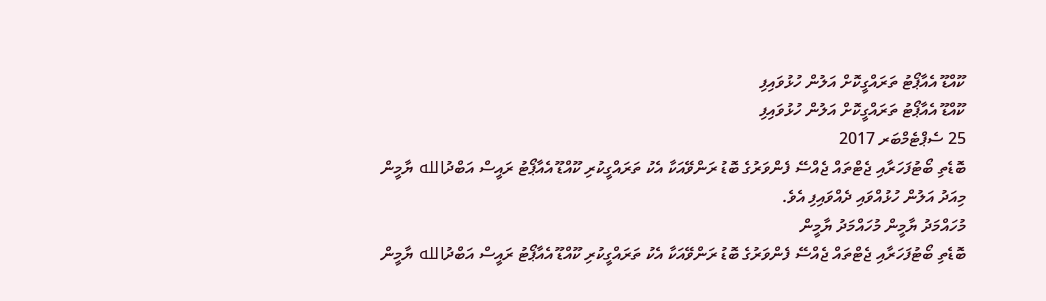ކޫއްޑޫ އެއާޕޯޓު ތަރައްގީކޮށް އަލުން ހުޅުވައިފި
ކޫއްޑޫ އެއާޕޯޓު ތަރައްގީކޮށް އަލުން ހުޅުވައިފި
25 ސެޕްޓެމްބަރ 2017
ބޮޑެތި ބޯޓުފަހަރާއި ޖެޓްތައް ޖެއްސޭ ފެންވަރުގެ ބޮޑު ރަންވޭއަކާ އެކު ތަރައްގީކުރި ކޫއްޑޫ އެއާޕޯޓު ރައީސް އަބްދުالله ޔާމީން މިއަދު އަލުން ހުޅުއްވައި ދެއްވައިފި އެވެ.
މުހައްމަދު ޔާމީން މުހައްމަދު ޔާމީން
ބޮޑެތި ބޯޓުފަހަރާއި ޖެޓްތައް ޖެއްސޭ ފެންވަރުގެ ބޮޑު ރަންވޭއަކާ އެކު ތަރައްގީކުރި ކޫއްޑޫ އެއާޕޯޓު ރައީސް އަބްދުالله ޔާމީން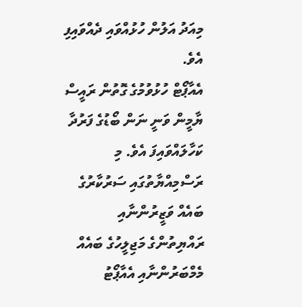މިއަދު އަލުން ހުޅުއްވައި ދެއްވައިފި އެވެ.
އެއާޕޯޓް ހުޅުވުމުގެ ގޮތުން ރައީސް ޔާމީން ވަނީ ނަން ބޯޑުގެ ފަރުދާ ކަހާލައްވައިފަ އެވެ. މި ރަސްމިއްޔާތުގައި ސަރުކާރުގެ ބައެއް ވަޒީރުންނާއި ރައްޔިތުންގެ މަޖިލީހުގެ ބައެއް މެމްބަރުންނާއި އެއާޕޯޓު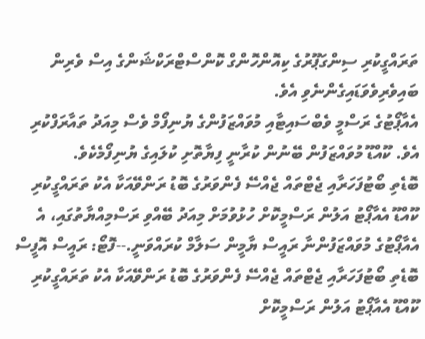ތަރައްގީކުރި ސިންގަޕޫރުގެ ކިއޮންހޮންގް ކޮންސްޓްރަކްޝަންގެ އިސް ވެރިން ބައިވެރިވެވަޑައިގެންނެވި އެވެ.
އެއާޕޯޓުގެ ރަސްމީ ވެބްސައިޓާއި މުވައްޒަފުންގެ ޔުނިފޯމް ވެސް މިއަދު ތައާރަފްކުރި އެވެ. ކޫއްޑޫ މުވައްޒަފުން ބޭނުން ކުރާނީ ފިޔާތޮށި ކުލައިގެ ޔުނިފޯމެކެވެ.
ބޮޑެތި ބޯޓުފަހަރާއި ޖެޓްތައް ޖެއްސޭ ފެންވަރުގެ ބޮޑު ރަންވޭއަކާ އެކު ތަރައްގީކުރި ކޫއްޑޫ އެއާޕޯޓު އަލުން ރަސްމީކޮށް ހުޅުވުމަށް މިއަދު ބޭއްވި ރަސްމިއްޔާތުގައި، އެ އެއާޕޯޓުގެ މުވައްޒަފުންނާ ރައީސް ޔާމީން ސަލާމް ކުރައްވަނީ.--ފޮޓޯ: ރައީސް އޮފީސް
ބޮޑެތި ބޯޓުފަހަރާއި ޖެޓްތައް ޖެއްސޭ ފެންވަރުގެ ބޮޑު ރަންވޭއަކާ އެކު ތަރައްގީކުރި ކޫއްޑޫ އެއާޕޯޓު އަލުން ރަސްމީކޮށް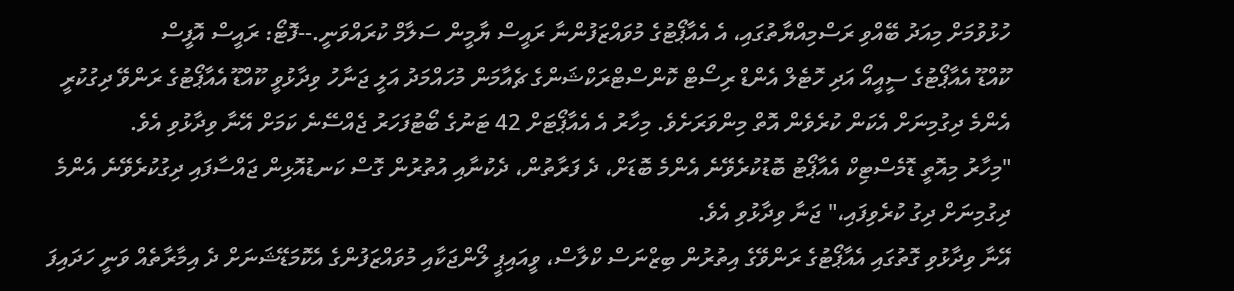ހުޅުވުމަށް މިއަދު ބޭއްވި ރަސްމިއްޔާތުގައި، އެ އެއާޕޯޓުގެ މުވައްޒަފުންނާ ރައީސް ޔާމީން ސަލާމް ކުރައްވަނީ.--ފޮޓޯ: ރައީސް އޮފީސް
ކޫއްޑޫ އެއާޕޯޓުގެ ސީއީއޯ އަދި ހޮޓެލް އެންޑް ރިސޯޓް ކޮންސްޓްރަކްޝަންގެ ޗެއާމަން މުހައްމަދު އަލީ ޖަނާހު ވިދާޅުވީ ކޫއްޑޫ އެއާޕޯޓުގެ ރަންވޭ ދިގުކުރީ އެންމެ ދިގުމިނަށް އެކަން ކުރެވެން އޮތް މިންވަރަށެވެ. މިހާރު އެ އެއާޕޯޓަށް 42 ޓަނުގެ ބޯޓުފަހަރު ޖެއްސޭނެ ކަމަށް އޭނާ ވިދާޅުވި އެވެ.
"މިހާރު މިއޮތީ ޑޮމެސްޓިކް އެއާޕޯޓު ބޮޑުކުރެވޭނެ އެންމެ ބޮޑަށް، ދެ ފަރާތުން، ދެކުނާއި އުތުރުން ގޮސް ކަނޑުއޮޅިން ޖައްސާފައި ދިގުކުރެވޭނެ އެންމެ ދިގުމިނަށް ދިގު ކުރެވިފައި،" ޖަނާ ވިދާޅުވި އެވެ.
އޭނާ ވިދާޅުވި ގޮތުގައި އެއާޕޯޓުގެ ރަންވޭގެ އިތުރުން ބިޒްނަސް ކްލާސް، ވީއައިޕީ ލޯންޖަކާއި މުވައްޒަފުންގެ އެކޮމަޑޭޝަނަށް ދެ އިމާރާތެއް ވަނީ ހަދައިފަ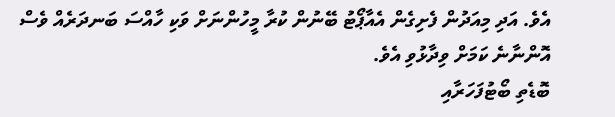އެވެ. އަދި މިއަދުން ފެށިގެން އެއާޕޯޓު ބޭނުން ކުރާ މީހުންނަށް ވަކި ހާއްސަ ބަނދަރެއް ވެސް އޮންނާނެ ކަމަށް ވިދާޅުވި އެވެ.
ބޮޑެތި ބޯޓުފަހަރާއި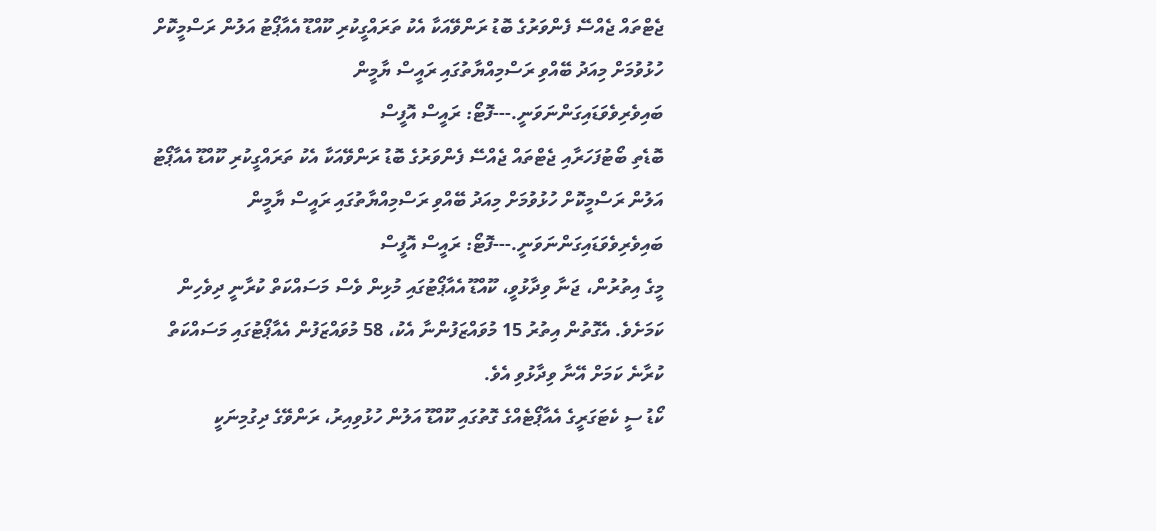ޖެޓްތައް ޖެއްސޭ ފެންވަރުގެ ބޮޑު ރަންވޭއަކާ އެކު ތަރައްގީކުރި ކޫއްޑޫ އެއާޕޯޓު އަލުން ރަސްމީކޮށް ހުޅުވުމަށް މިއަދު ބޭއްވި ރަސްމިއްޔާތުގައި ރައީސް ޔާމީން ބައިވެރިވެވަޑައިގަންނަވަނީ.---ފޮޓޯ: ރައީސް އޮފީސް
ބޮޑެތި ބޯޓުފަހަރާއި ޖެޓްތައް ޖެއްސޭ ފެންވަރުގެ ބޮޑު ރަންވޭއަކާ އެކު ތަރައްގީކުރި ކޫއްޑޫ އެއާޕޯޓު އަލުން ރަސްމީކޮށް ހުޅުވުމަށް މިއަދު ބޭއްވި ރަސްމިއްޔާތުގައި ރައީސް ޔާމީން ބައިވެރިވެވަޑައިގަންނަވަނީ.---ފޮޓޯ: ރައީސް އޮފީސް
މީގެ އިތުރުން، ޖަނާ ވިދާޅުވީ، ކޫއްޑޫ އެއާޕޯޓުގައި މުޅިން ވެސް މަސައްކަތް ކުރާނީ ދިވެހިން ކަމަށެވެ. އެގޮތުން އިތުރު 15 މުވައްޒަފުންނާ އެކު، 58 މުވައްޒަފުން އެއާޕޯޓުގައި މަސައްކަތް ކުރާނެ ކަމަށް އޭނާ ވިދާޅުވި އެވެ.
ކޯޑު ސީ ކެޓަގަރީގެ އެއާޕޯޓެއްގެ ގޮތުގައި ކޫއްޑޫ އަލުން ހުޅުވިއިރު، ރަންވޭގެ ދިގުމިނަކީ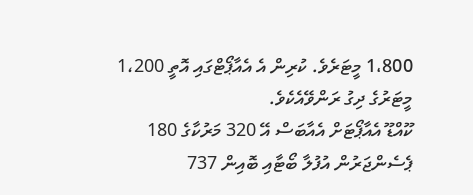1،800 މީޓަރެވެ. ކުރިން އެ އެއާޕޯޓްގައި އޮތީ 1،200 މީޓަރުގެ ދިގު ރަންވޭއެކެވެ.
ކޫއްޑޫ އެއާޕޯޓަށް އެއާބަސް އޭ 320 މަރުކާގެ 180 ޕެސެންޖަރުން އުފުލާ ބޯޓާއި ބޮއިން 737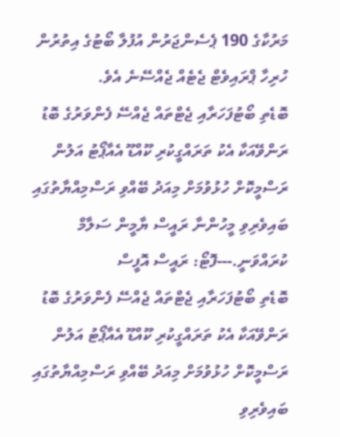މަރުކާގެ 190 ޕެސެންޖަރުން އުފުލާ ބޯޓުގެ އިތުރުން ހުރިހާ ޕްރައިވެޓް ޖެޓެއް ޖެއްސޭނެ އެވެ.
ބޮޑެތި ބޯޓުފަހަރާއި ޖެޓްތައް ޖެއްސޭ ފެންވަރުގެ ބޮޑު ރަންވޭއަކާ އެކު ތަރައްގީކުރި ކޫއްޑޫ އެއާޕޯޓު އަލުން ރަސްމީކޮށް ހުޅުވުމަށް މިއަދު ބޭއްވި ރަސްމިއްޔާތުގައި ބައިވެރިވި މީހުންނާ ރައީސް ޔާމީން ސަލާމް ކުރައްވަނީ.---ފޮޓޯ: ރައީސް އޮފީސް
ބޮޑެތި ބޯޓުފަހަރާއި ޖެޓްތައް ޖެއްސޭ ފެންވަރުގެ ބޮޑު ރަންވޭއަކާ އެކު ތަރައްގީކުރި ކޫއްޑޫ އެއާޕޯޓު އަލުން ރަސްމީކޮށް ހުޅުވުމަށް މިއަދު ބޭއްވި ރަސްމިއްޔާތުގައި ބައިވެރިވި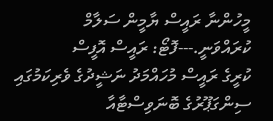މީހުންނާ ރައީސް ޔާމީން ސަލާމް ކުރައްވަނީ.---ފޮޓޯ: ރައީސް އޮފީސް
ކުރީގެ ރައީސް މުހައްމަދު ނަޝީދުގެ ވެރިކަމުގައި ސިންގަޕޫރުގެ ބޮނަވިސްޓާއާ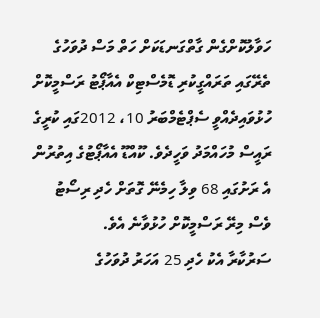ހަވާލުކޮށްގެން ގާތްގަނޑަކަށް ހަތް މަސް ދުވަހުގެ ތެރޭގައި ތަރައްގީކުރި ޑޮމެސްޓިކް އެއާޕޯޓު ރަސްމީކޮށް ހުޅުވައިދެއްވީ ސެޕްޓެމްބަރު 10، 2012ގައި ކުރީގެ ރައީސް މުހައްމަދު ވަހީދެވެ. ކޫއްޑޫ އެއާޕޯޓުގެ އިތުރުން އެ ރަށުގައި 68 ވިލާ ހިމެނޭ ގޮތަށް ހެދި ރިސޯޓު ވެސް މިރޭ ރަސްމީކޮށް ހުޅުވާނެ އެވެ.
ސަރުކާރާ އެކު ހެދި 25 އަހަރު ދުވަހުގެ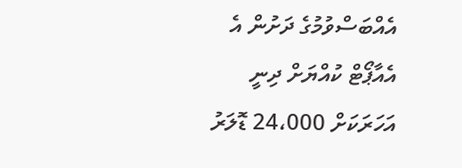އެއްބަސްވުމުގެ ދަށުން އެ އެއާޕޯޓް ކުއްޔަށް ދިނީ އަހަރަކަށް 24،000 ޑޮލަރު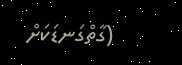(ގާތްގަނޑަކަށް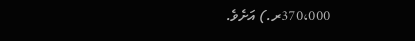370،000ރ.) އަށެވެ.